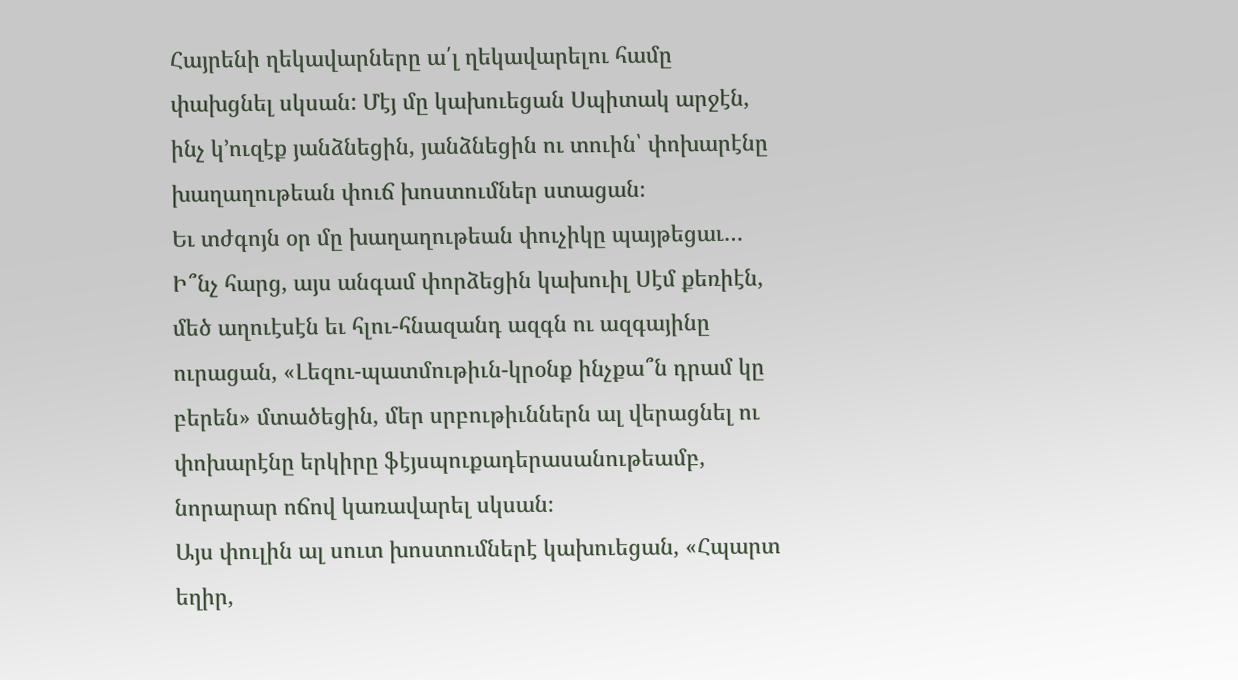Հայրենի ղեկավարները ա՛լ ղեկավարելու համը փախցնել սկսան: Մէյ մը կախուեցան Սպիտակ արջէն, ինչ կ’ուզէք յանձնեցին, յանձնեցին ու տուին՝ փոխարէնը խաղաղութեան փուճ խոստումներ ստացան։
Եւ տժգոյն օր մը խաղաղութեան փուչիկը պայթեցաւ…
Ի՞նչ հարց, այս անգամ փորձեցին կախուիլ Սէմ քեռիէն, մեծ աղուէսէն եւ հլու-հնազանդ ազգն ու ազգայինը ուրացան, «Լեզու-պատմութիւն-կրօնք ինչքա՞ն դրամ կը բերեն» մտածեցին, մեր սրբութիւններն ալ վերացնել ու փոխարէնը երկիրը ֆէյսպուքադերասանութեամբ, նորարար ոճով կառավարել սկսան։
Այս փուլին ալ սուտ խոստումներէ կախուեցան, «Հպարտ եղիր,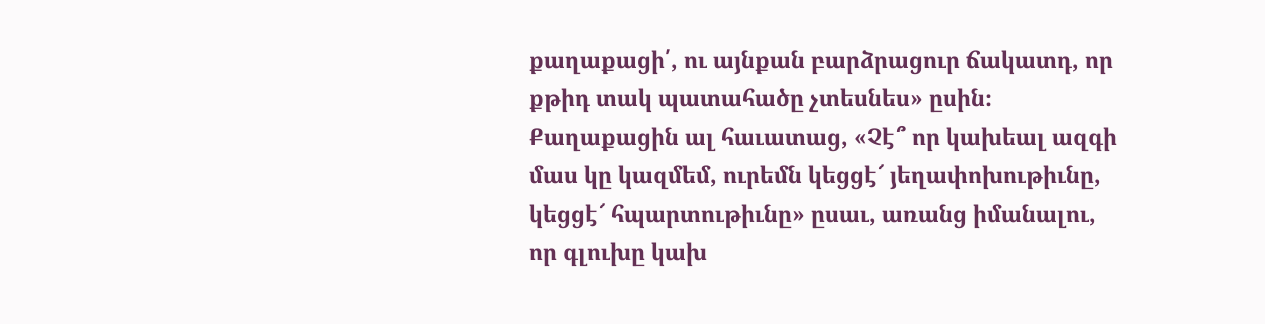քաղաքացի՛, ու այնքան բարձրացուր ճակատդ, որ քթիդ տակ պատահածը չտեսնես» ըսին։
Քաղաքացին ալ հաւատաց, «Չէ՞ որ կախեալ ազգի մաս կը կազմեմ, ուրեմն կեցցէ՜ յեղափոխութիւնը, կեցցէ՜ հպարտութիւնը» ըսաւ, առանց իմանալու, որ գլուխը կախ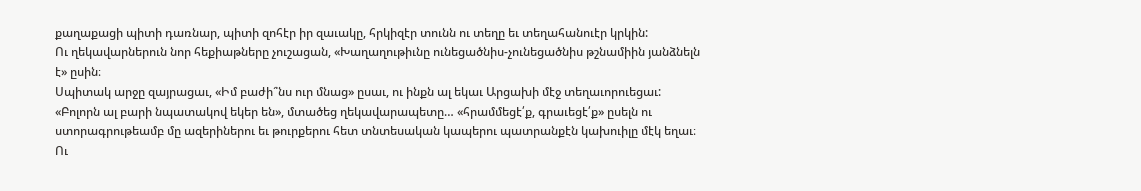քաղաքացի պիտի դառնար, պիտի զոհէր իր զաւակը, հրկիզէր տունն ու տեղը եւ տեղահանուէր կրկին:
Ու ղեկավարներուն նոր հեքիաթները չուշացան, «Խաղաղութիւնը ունեցածնիս-չունեցածնիս թշնամիին յանձնելն է» ըսին։
Սպիտակ արջը զայրացաւ, «Իմ բաժի՞նս ուր մնաց» ըսաւ, ու ինքն ալ եկաւ Արցախի մէջ տեղաւորուեցաւ:
«Բոլորն ալ բարի նպատակով եկեր են», մտածեց ղեկավարապետը… «հրամմեցէ՛ք, գրաւեցէ՛ք» ըսելն ու ստորագրութեամբ մը ազերիներու եւ թուրքերու հետ տնտեսական կապերու պատրանքէն կախուիլը մէկ եղաւ։
Ու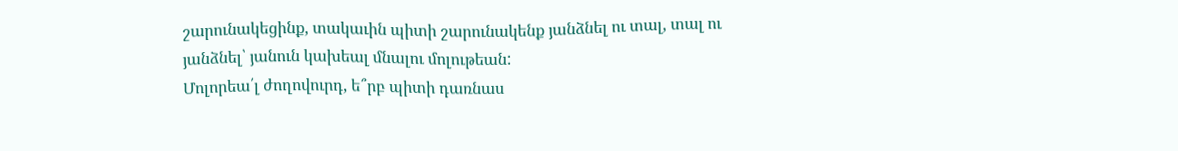շարունակեցինք, տակաւին պիտի շարունակենք յանձնել ու տալ, տալ ու յանձնել՝ յանուն կախեալ մնալու մոլութեան:
Մոլորեա՛լ ժողովուրդ, ե՞րբ պիտի դառնաս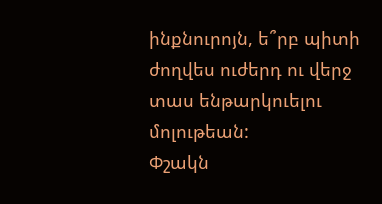ինքնուրոյն, ե՞րբ պիտի ժողվես ուժերդ ու վերջ տաս ենթարկուելու մոլութեան:
Փշակն